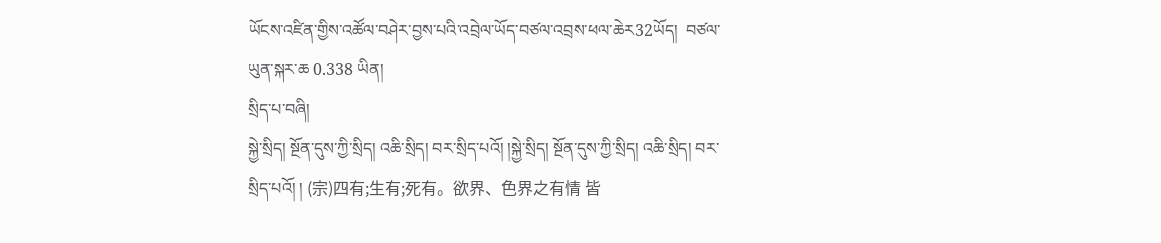ཡོངས་འཛིན་གྱིས་འཚོལ་བཤེར་བྱས་པའི་འབྲེལ་ཡོད་བཙལ་འབྲས་ཕལ་ཆེར32ཡོད།  བཙལ་ཡུན་སྐར་ཆ 0.338 ཡིན།
སྲིད་པ་བཞི།
སྐྱེ་སྲིད། སྔོན་དུས་ཀྱི་སྲིད། འཆི་སྲིད། བར་སྲིད་པའོ། །སྐྱེ་སྲིད། སྔོན་དུས་ཀྱི་སྲིད། འཆི་སྲིད། བར་སྲིད་པའོ། ། (宗)四有;生有;死有。欲界、色界之有情 皆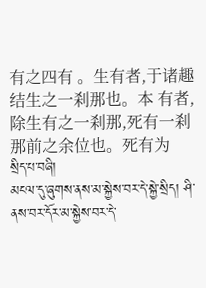有之四有 。生有者,于诸趣结生之一刹那也。本 有者,除生有之一刹那,死有一刹那前之余位也。死有为
སྲིད་པ་བཞི།
མངལ་དུ་ཞུགས་ནས་མ་སྐྱེས་བར་དེ་སྐྱེ་སྲིད། ཤི་ནས་བར་དོར་མ་སྐྱེས་བར་དེ་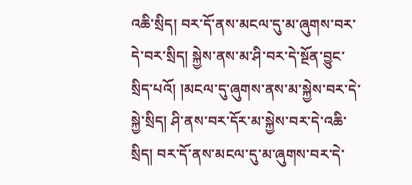འཆི་སྲིད། བར་དོ་ནས་མངལ་དུ་མ་ཞུགས་བར་དེ་བར་སྲིད། སྐྱེས་ནས་མ་ཤི་བར་དེ་སྔོན་བྱུང་སྲིད་པའོ། །མངལ་དུ་ཞུགས་ནས་མ་སྐྱེས་བར་དེ་སྐྱེ་སྲིད། ཤི་ནས་བར་དོར་མ་སྐྱེས་བར་དེ་འཆི་སྲིད། བར་དོ་ནས་མངལ་དུ་མ་ཞུགས་བར་དེ་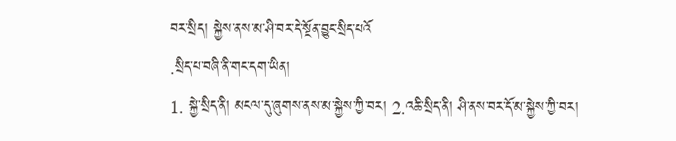བར་སྲིད། སྐྱེས་ནས་མ་ཤི་བར་དེ་སྔོན་བྱུང་སྲིད་པའོ
.སྲིད་པ་བཞི་ནི་གང་དག་ཡིན།
1. སྐྱེ་སྲིད་ནི། མངལ་དུ་ཞུགས་ནས་མ་སྐྱེས་ཀྱི་བར། 2.འཆི་སྲིད་ནི། ཤི་ནས་བར་དོ་མ་སྐྱེས་ཀྱི་བར།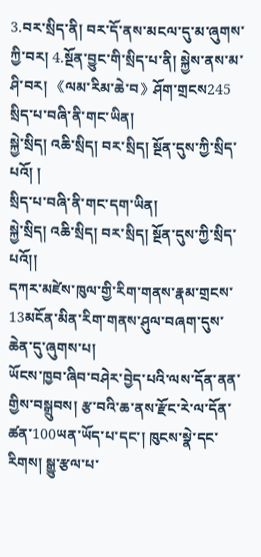3.བར་སྲིད་ནི། བར་དོ་ནས་མངལ་དུ་མ་ཞུགས་ཀྱི་བར། 4.སྔོན་བྱུང་གི་སྲིད་པ་ནི། སྐྱེས་ནས་མ་ཤི་བར། 《ལམ་རིམ་ཆེ་བ》ཤོག་གྲངས245
སྲིད་པ་བཞི་ནི་གང་ཡིན།
སྐྱེ་སྲིད། འཆི་སྲིད། བར་སྲིད། སྔོན་དུས་ཀྱི་སྲིད་པའོ། །
སྲིད་པ་བཞི་ནི་གང་དག་ཡིན།
སྐྱེ་སྲིད། འཆི་སྲིད། བར་སྲིད། སྔོན་དུས་ཀྱི་སྲིད་པའོ།།
དཀར་མཛེས་ཁུལ་གྱི་རིག་གནས་རྣམ་གྲངས་13མངོན་མིན་རིག་གནས་ཤུལ་བཞག་དུས་ཆེན་དུ་ཞུགས་པ།
ཡོངས་ཁྱབ་ཞིབ་བཤེར་བྱེད་པའི་ལས་དོན་ནན་གྱིས་བསྒྲུབས། རྩ་བའི་ཆ་ནས་རྫོང་རེ་ལ་དོན་ཚན་100ཡན་ཡོད་པ་དང་། ཁུངས་སྣེ་དང་རིགས། སྒྱུ་རྩལ་པ་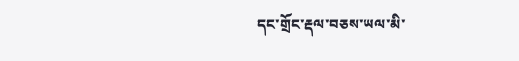དང་གྲོང་རྡལ་བཅས་ཡལ་མི་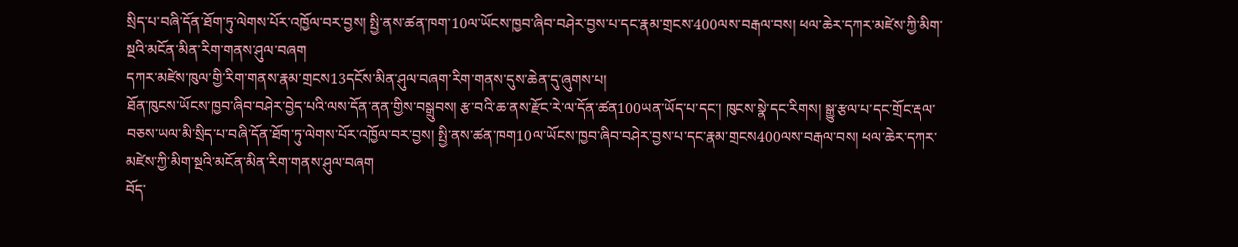སྲིད་པ་བཞི་དོན་ཐོག་ཏུ་ལེགས་པོར་འཁྱོལ་བར་བྱས། སྤྱི་ནས་ཚན་ཁག་10ལ་ཡོངས་ཁྱབ་ཞིབ་བཤེར་བྱས་པ་དང་རྣམ་གྲངས་400ལས་བརྒལ་བས། ཕལ་ཆེར་དཀར་མཛེས་ཀྱི་མིག་སྔའི་མངོན་མིན་རིག་གནས་ཤུལ་བཞག
དཀར་མཛེས་ཁུལ་གྱི་རིག་གནས་རྣམ་གྲངས13དངོས་མིན་ཤུལ་བཞག་རིག་གནས་དུས་ཆེན་དུ་ཞུགས་པ།
ཐོན་ཁུངས་ཡོངས་ཁྱབ་ཞིབ་བཤེར་བྱེད་པའི་ལས་དོན་ནན་གྱིས་བསྒྲུབས། རྩ་བའི་ཆ་ནས་རྫོང་རེ་ལ་དོན་ཚན100ཡན་ཡོད་པ་དང་། ཁུངས་སྣེ་དང་རིགས། སྒྱུ་རྩལ་པ་དང་གྲོང་རྡལ་བཅས་ཡལ་མི་སྲིད་པ་བཞི་དོན་ཐོག་ཏུ་ལེགས་པོར་འཁྱོལ་བར་བྱས། སྤྱི་ནས་ཚན་ཁག10ལ་ཡོངས་ཁྱབ་ཞིབ་བཤེར་བྱས་པ་དང་རྣམ་གྲངས400ལས་བརྒལ་བས། ཕལ་ཆེར་དཀར་མཛེས་ཀྱི་མིག་སྔའི་མངོན་མིན་རིག་གནས་ཤུལ་བཞག
བོད་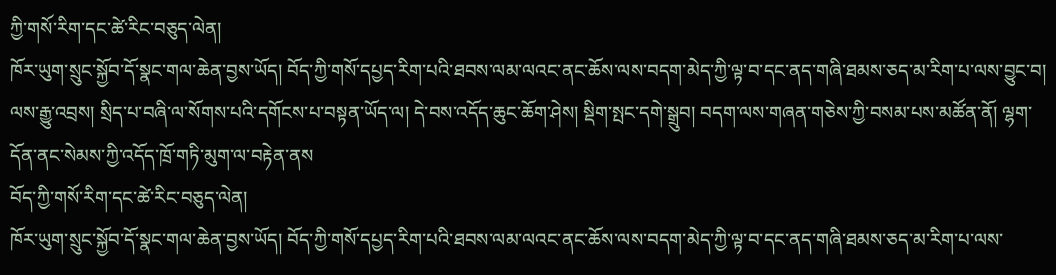ཀྱི་གསོ་རིག་དང་ཚེ་རིང་བཅུད་ལེན།
ཁོར་ཡུག་སྲུང་སྐྱོབ་དོ་སྣང་གལ་ཆེན་བྱས་ཡོད། བོད་ཀྱི་གསོ་དཔྱད་རིག་པའི་ཐབས་ལམ་ལའང་ནང་ཆོས་ལས་བདག་མེད་ཀྱི་ལྟ་བ་དང་ནད་གཞི་ཐམས་ཅད་མ་རིག་པ་ལས་བྱུང་བ། ལས་རྒྱུ་འབྲས། སྲིད་པ་བཞི་ལ་སོགས་པའི་དགོངས་པ་བསྟན་ཡོད་ལ། དེ་བས་འདོད་ཆུང་ཆོག་ཤེས། སྡིག་སྤང་དགེ་སྒྲུབ། བདག་ལས་གཞན་གཅེས་ཀྱི་བསམ་པས་མཚོན་ནོ། ལྷག་དོན་ནང་སེམས་ཀྱི་འདོད་ཁྲོ་གཏི་མུག་ལ་བརྟེན་ནས
བོད་ཀྱི་གསོ་རིག་དང་ཚེ་རིང་བཅུད་ལེན།
ཁོར་ཡུག་སྲུང་སྐྱོབ་དོ་སྣང་གལ་ཆེན་བྱས་ཡོད། བོད་ཀྱི་གསོ་དཔྱད་རིག་པའི་ཐབས་ལམ་ལའང་ནང་ཆོས་ལས་བདག་མེད་ཀྱི་ལྟ་བ་དང་ནད་གཞི་ཐམས་ཅད་མ་རིག་པ་ལས་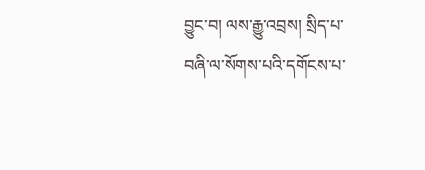བྱུང་བ། ལས་རྒྱུ་འབྲས། སྲིད་པ་བཞི་ལ་སོགས་པའི་དགོངས་པ་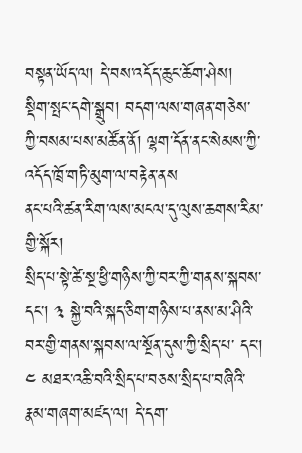བསྟན་ཡོད་ལ། དེ་བས་འདོད་ཆུང་ཆོག་ཤེས། སྡིག་སྤང་དགེ་སྒྲུབ། བདག་ལས་གཞན་གཅེས་ཀྱི་བསམ་པས་མཚོན་ནོ། ལྷག་དོན་ནང་སེམས་ཀྱི་འདོད་ཁྲོ་གཏི་མུག་ལ་བརྟེན་ནས
ནང་པའི་ཚན་རིག་ལས་མངལ་དུ་ལུས་ཆགས་རིམ་གྱི་སྐོར།
སྲིད་པ་སྟེ་ཚེ་སྔ་ཕྱི་གཉིས་ཀྱི་བར་ཀྱི་གནས་སྐབས་དང་། ༣ སྐྱེ་བའི་སྐད་ཅིག་གཉིས་པ་ནས་མ་ཤིའི་བར་གྱི་གནས་སྐབས་ལ་སྔོན་དུས་ཀྱི་སྲིད་པ་ དང་། ༤ མཐར་འཆི་བའི་སྲིད་པ་བཅས་སྲིད་པ་བཞིའི་རྣམ་གཞག་མཛད་ལ། དེ་དག་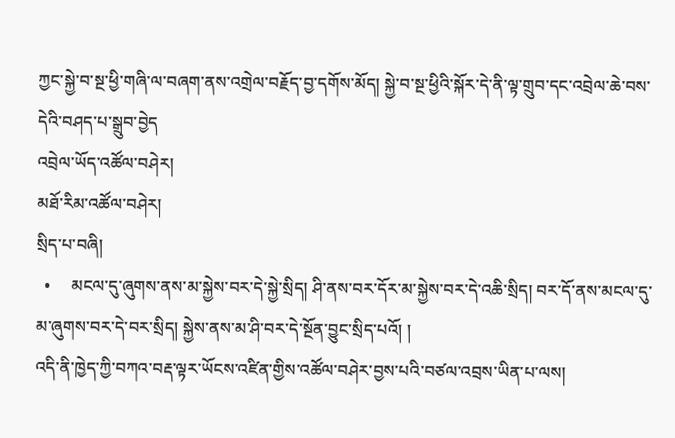ཀྱང་སྐྱེ་བ་སྔ་ཕྱི་གཞི་ལ་བཞག་ནས་འགྲེལ་བརྗོད་བྱ་དགོས་མོད། སྐྱེ་བ་སྔ་ཕྱིའི་སྐོར་དེ་ནི་ལྟ་གྲུབ་དང་འབྲེལ་ཆེ་བས་དེའི་བཤད་པ་སྒྲུབ་བྱེད
འབྲེལ་ཡོད་འཚོལ་བཤེར།
མཐོ་རིམ་འཚོལ་བཤེར།
སྲིད་པ་བཞི།
  •     མངལ་དུ་ཞུགས་ནས་མ་སྐྱེས་བར་དེ་སྐྱེ་སྲིད། ཤི་ནས་བར་དོར་མ་སྐྱེས་བར་དེ་འཆི་སྲིད། བར་དོ་ནས་མངལ་དུ་མ་ཞུགས་བར་དེ་བར་སྲིད། སྐྱེས་ནས་མ་ཤི་བར་དེ་སྔོན་བྱུང་སྲིད་པའོ། །
འདི་ནི་ཁྱེད་ཀྱི་བཀའ་བརྡ་ལྟར་ཡོངས་འཛིན་གྱིས་འཚོལ་བཤེར་བྱས་པའི་བཙལ་འབྲས་ཡིན་པ་ལས།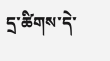དྲ་ཚིགས་དེ་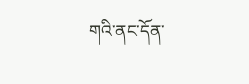གའི་ནང་དོན་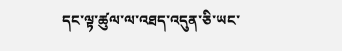དང་ལྟ་ཚུལ་ལ་འཐད་འདུན་ཅི་ཡང་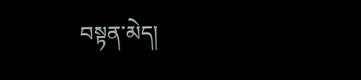བསྟན་མེད།